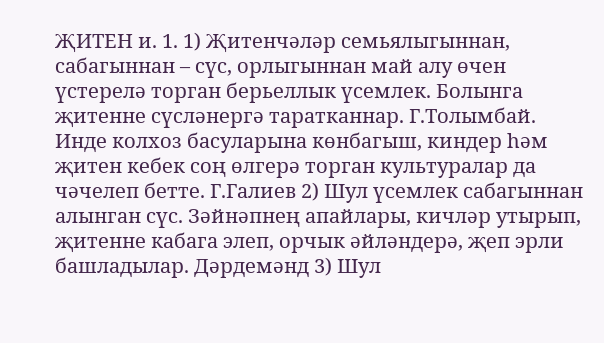ҖИТЕН и. 1. 1) Җитенчәләр семьялыгыннан, сабагыннан – сүс, орлыгыннан май алу өчен үстерелә торган берьеллык үсемлек. Болынга җитенне сүсләнергә таратканнар. Г.Толымбай. Инде колхоз басуларына көнбагыш, киндер һәм җитен кебек соң өлгерә торган культуралар да чәчелеп бетте. Г.Галиев 2) Шул үсемлек сабагыннан алынган сүс. Зәйнәпнең апайлары, кичләр утырып, җитенне кабага элеп, орчык әйләндерә, җеп эрли башладылар. Дәрдемәнд 3) Шул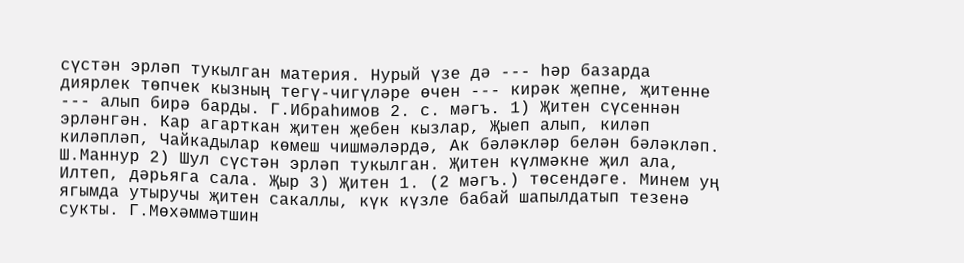сүстән эрләп тукылган материя. Нурый үзе дә --- һәр базарда диярлек төпчек кызның тегү-чигүләре өчен --- кирәк җепне, җитенне --- алып бирә барды. Г.Ибраһимов 2. с. мәгъ. 1) Җитен сүсеннән эрләнгән. Кар агарткан җитен җебен кызлар, Җыеп алып, киләп киләпләп, Чайкадылар көмеш чишмәләрдә, Ак бәләкләр белән бәләкләп. Ш.Маннур 2) Шул сүстән эрләп тукылган. Җитен күлмәкне җил ала, Илтеп, дәрьяга сала. Җыр 3) Җитен 1. (2 мәгъ.) төсендәге. Минем уң ягымда утыручы җитен сакаллы, күк күзле бабай шапылдатып тезенә сукты. Г.Мөхәммәтшин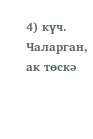4) күч. Чаларган, ак төскә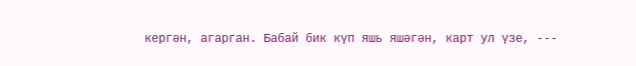кергән, агарган. Бабай бик күп яшь яшәгән, карт ул үзе, ---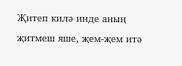Җитеп килә инде аның җитмеш яше, җем-җем итә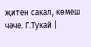җитен сакал, көмеш чәче. Г.Тукай |